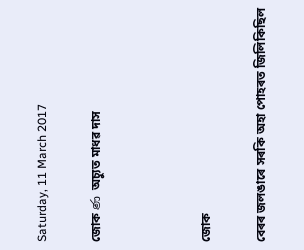Saturday, 11 March 2017

জোক ණ অচ্যুত মাধৱ দাস



জোক

বেৰৰ জলঙাৰে সৰকি অহা পোহৰত জিলিকিছিল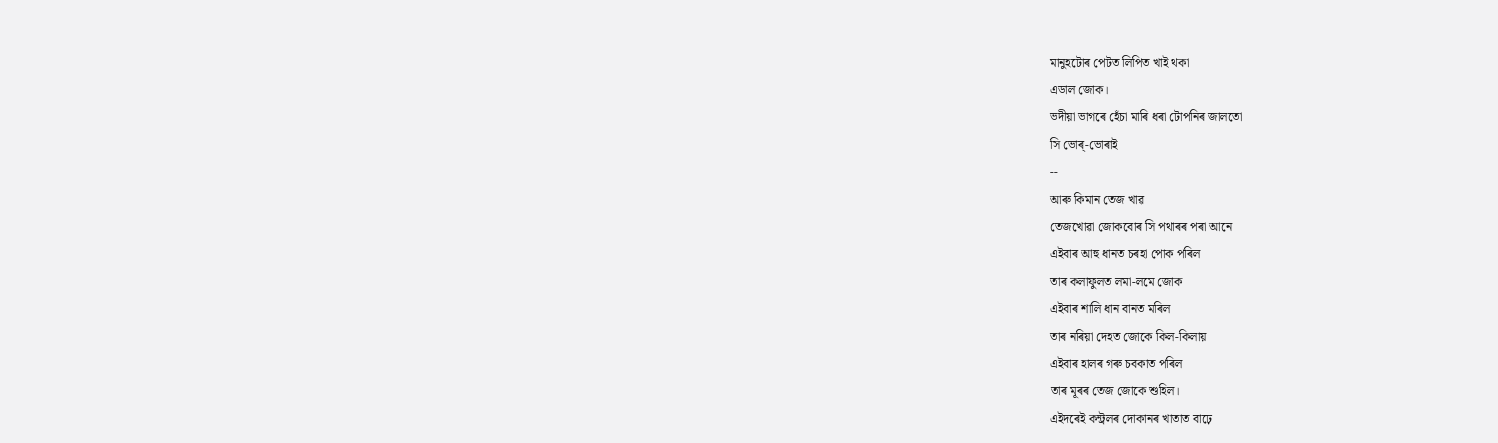মানুহটোৰ পেটত লিপিত খাই থকা
এডাল জোক।
ভদীয়া ভাগৰে হেঁচা মাৰি ধৰা টোপনিৰ জালতো
সি ভোৰ্-ভোৰাই
--
আৰু কিমান তেজ খাৱ
তেজখোৱা জোকবোৰ সি পথাৰৰ পৰা আনে
এইবাৰ আহু ধানত চৰহা পোক পৰিল
তাৰ কলাফুলত লমা-লমে জোক
এইবাৰ শালি ধান বানত মৰিল
তাৰ নৰিয়া দেহত জোকে কিল-কিলায়
এইবাৰ হালৰ গৰু চবকাত পৰিল
তাৰ মূৰৰ তেজ জোকে শুহিল।
এইদৰেই কন্ট্ৰলৰ দোকানৰ খাতাত বাঢ়ে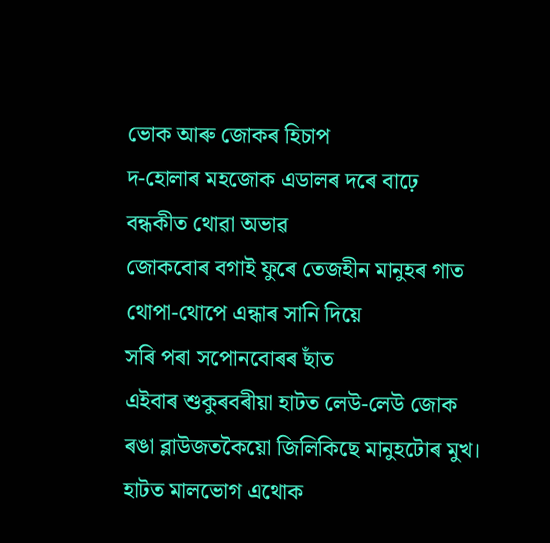ভোক আৰু জোকৰ হিচাপ
দ-হোলাৰ মহজোক এডালৰ দৰে বাঢ়ে
বন্ধকীত থোৱা অভাৱ
জোকবোৰ বগাই ফুৰে তেজহীন মানুহৰ গাত
থোপা-থোপে এন্ধাৰ সানি দিয়ে
সৰি পৰা সপোনবোৰৰ ছাঁত
এইবাৰ শুকুৰবৰীয়া হাটত লেউ-লেউ জোক
ৰঙা ব্লাউজতকৈয়ো জিলিকিছে মানুহটোৰ মুখ।
হাটত মালভোগ এথোক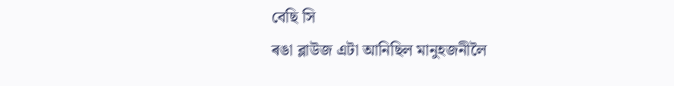বেছি সি
ৰঙা ব্লাউজ এটা আনিছিল মানুহজনীলৈ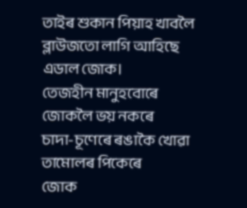তাইৰ শুকান পিয়াহ খাবলৈ
ব্লাউজতো লাগি আহিছে এডাল জোক।
তেজহীন মানুহবোৰে জোকলৈ ভয় নকৰে
চাদা-চূণেৰে ৰঙাকৈ খোৱা তামোলৰ পিকেৰে
জোক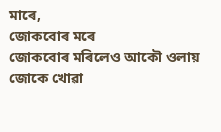মাৰে,
জোকবোৰ মৰে
জোকবোৰ মৰিলেও আকৌ ওলায়
জোকে খোৱা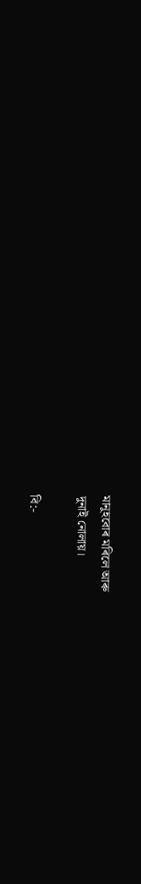মানুহবোৰ মৰিলে আৰু
দুনাই নোলায়।

বি:-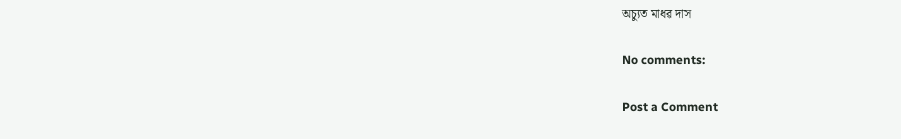অচ্যুত মাধৱ দাস

No comments:

Post a Comment